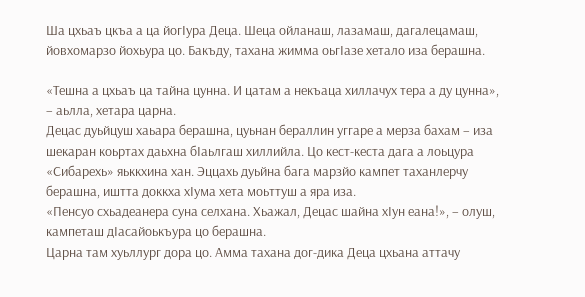Ша цхьаъ цкъа а ца йогIура Деца. Шеца ойланаш, лазамаш, дагалецамаш, йовхомарзо йохьура цо. Бакъду, тахана жимма оьгIазе хетало иза берашна.

«Тешна а цхьаъ ца тайна цунна. И цатам а некъаца хиллачух тера а ду цунна», – аьлла, хетара царна.
Децас дуьйцуш хаьара берашна, цуьнан бераллин уггаре а мерза бахам – иза шекаран коьртах даьхна бIаьлгаш хиллийла. Цо кест-кеста дага а лоьцура «Сибарехь» яьккхина хан. Эццахь дуьйна бага марзйо кампет таханлерчу берашна, иштта доккха хIума хета моьттуш а яра иза.
«Пенсуо схьадеанера суна селхана. Хьажал, Децас шайна хIун еана!», – олуш, кампеташ дIасайоькъура цо берашна.
Царна там хуьллург дора цо. Амма тахана дог-дика Деца цхьана аттачу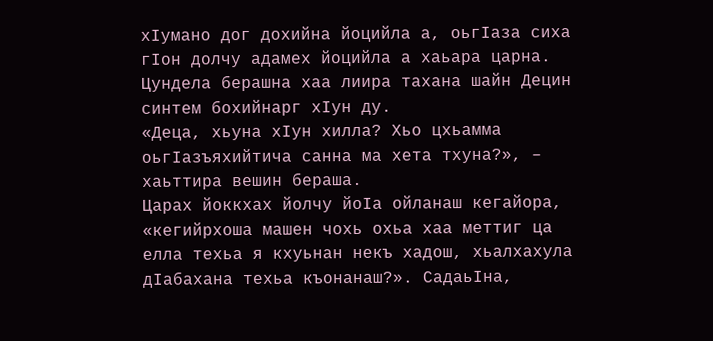хIумано дог дохийна йоцийла а, оьгIаза сиха гIон долчу адамех йоцийла а хаьара царна. Цундела берашна хаа лиира тахана шайн Децин синтем бохийнарг хIун ду.
«Деца, хьуна хIун хилла? Хьо цхьамма оьгIазъяхийтича санна ма хета тхуна?», – хаьттира вешин бераша.
Царах йоккхах йолчу йоIа ойланаш кегайора, «кегийрхоша машен чохь охьа хаа меттиг ца елла техьа я кхуьнан некъ хадош, хьалхахула дIабахана техьа къонанаш?». СадаьIна,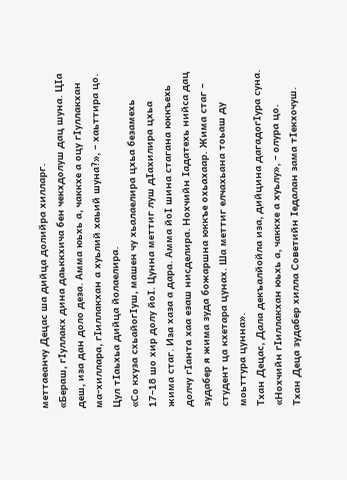меттаеанчу Децас ша дийца долийра хилларг.
«Бераш, гIуллакх дина даьккхича бен чекхдолуш дац шуна. ЦIа деш, иза дан доло деза. Амма юьхь а, чаккхе а оцу гIуллакхан ма-хиллара, гIиллакхан а хуьлий хаьий шуна?», – хаьттира цо.
Цул тIаьхьа дийца йолаелира.
«Со кхуза схьайогIуш, машен чу хьалаелира цхьа безамехь 17–18 шо хир долу йоI. Цунна меттиг луш дIахилира цхьа жима стаг. Иза хаза а дара. Амма йоI шина стагана юккъехь долчу гIанта хаа езаш нисделира. Нохчийн Iадатехь нийса дац зудабер я жима зуда божаршна юккъе охьахаар. Жима стаг – студент ца кхетара цунах. Ша меттиг елчахьана тоьаш ду моьттура цунна».
Тхан Децас, Дала декъалйойла иза, дийцина дагадогIура суна.
«Нохчийн гIиллакхан юьхь а, чаккхе а хуьлу», – олура цо.
Тхан Деца зудабер хилла Советийн Iедалан зама тIекхочуш.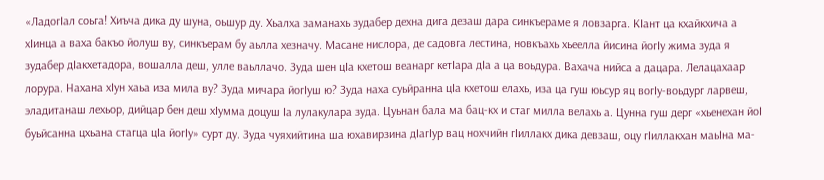«ЛадогIал соьга! Хиъча дика ду шуна, оьшур ду. Хьалха заманахь зудабер дехна дига дезаш дара синкъераме я ловзарга. КIант ца кхайкхича а хIинца а ваха бакъо йолуш ву, синкъерам бу аьлла хезначу. Масане нислора, де садовга лестина, новкъахь хьеелла йисина йогIу жима зуда я зудабер дIакхетадора, вошалла деш, улле ваьллачо. Зуда шен цIа кхетош веанарг кетIара дIа а ца воьдура. Вахача нийса а дацара. Лелацахаар лорура. Нахана хIун хаьа иза мила ву? Зуда мичара йогIуш ю? Зуда наха суьйранна цIа кхетош елахь, иза ца гуш юьсур яц вогIу-воьдург ларвеш, эладитанаш лехьор, дийцар бен деш хIумма доцуш Iа лулакулара зуда. Цуьнан бала ма бац-кх и стаг милла велахь а. Цунна гуш дерг «хьенехан йоI буьйсанна цхьана стагца цIа йогIу» сурт ду. Зуда чуяхийтина ша юхавирзина дIагIур вац нохчийн гIиллакх дика девзаш, оцу гIиллакхан маьIна ма-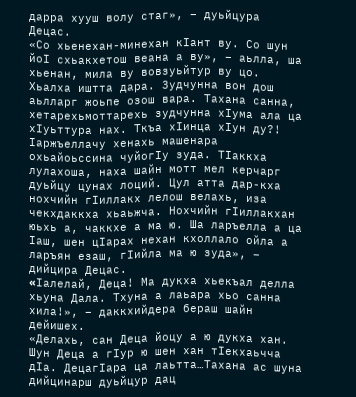дарра хууш волу стаг», – дуьйцура Децас.
«Со хьенехан-минехан кIант ву. Со шун йоI схьакхетош веана а ву», – аьлла, ша хьенан, мила ву вовзуьйтур ву цо.
Хьалха иштта дара. Зудчунна вон дош аьлларг жоьпе озош вара. Тахана санна, хетарехьмоттарехь зудчунна хIума ала ца хIуьттура нах. Ткъа хIинца хIун ду?! Iаржъеллачу хенахь машенара охьайоьссина чуйогIу зуда. ТIаккха лулахоша, наха шайн мотт мел керчарг дуьйцу цунах лоций. Цул атта дар-кха нохчийн гIиллакх лелош велахь, иза чекхдаккха хьаьжча. Нохчийн гIиллакхан юьхь а, чаккхе а ма ю. Ша ларъелла а ца Iаш, шен цIарах нехан кхоллало ойла а ларъян езаш, гIийла ма ю зуда», – дийцира Децас.
«Iалелай, Деца! Ма дукха хьекъал делла хьуна Дала. Тхуна а лаьара хьо санна хила!», – даккхийдера бераш шайн дейишех.
«Делахь, сан Деца йоцу а ю дукха хан. Шун Деца а гIур ю шен хан тIекхаьчча дIа. ДецагIара ца лаьтта…Тахана ас шуна дийцинарш дуьйцур дац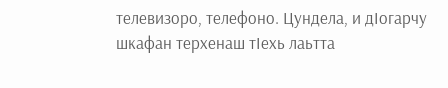телевизоро, телефоно. Цундела, и дIогарчу шкафан терхенаш тIехь лаьтта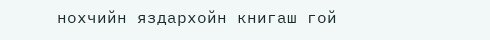нохчийн яздархойн книгаш гой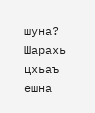шуна? Шарахь цхьаъ ешна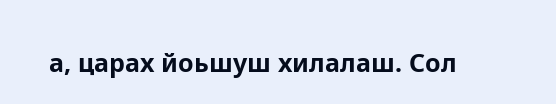а, царах йоьшуш хилалаш. Сол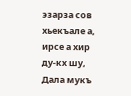эзарза сов хьекъале а, ирсе а хир ду-кх шу, Дала мукъ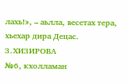лахь!», – аьлла, весетах тера, хьехар дира Децас.
З.ХИЗИРОВА
№6, кхолламан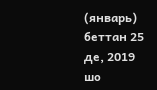(январь) беттан 25 де, 2019 шо